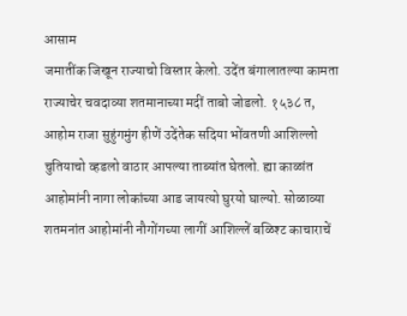आसाम
जमातींक जिखून राज्याचो विस्तार केलो. उदेंत बंगालातल्या कामता राज्याचेर चवदाव्या शतमानाच्या मदीं ताबो जोडलो. १५३८ त, आहोम राजा सुहुंगमुंग हीणें उदेंतेक सदिया भोंवतणी आशिल्लो चुतियाचो व्हडलो वाठार आपल्या ताब्यांत घेतलो. ह्या काळांत आहोमांनी नागा लोकांच्या आड जायत्यो घुरयो घाल्यो. सोळाव्या शतमनांत आहोमांनी नौगोंगच्या लागीं आशिल्लें बळिश्ट काचाराचें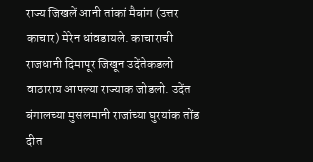राज्य जिखलें आनी तांकां मैबांग (उत्तर काचार) मेरेन धांवडायले. काचाराची राजधानी दिमापूर जिखून उदेंतेकडलो वाठाराय आपल्या राज्याक जोडलो. उदेंत बंगालच्या मुसलमानी राजांच्या घुरयांक तोंड दीत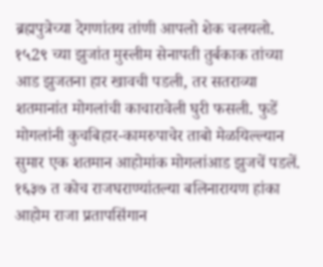ब्रह्मपुत्रेच्या देगणांतय तांणी आपलो शेक चलयलो. १५2९ च्या झुजांत मुस्लीम सेनापती तुर्बकाक तांच्या आड झुजतना हार खावची पडली, तर सतराव्या शतमानांत मोगलांची काचारावेली घुरी फसली. फुडें मोगलांनी कुचबिहार-कामरुपाचेर ताबो मेळयिल्ल्यान सुमार एक शतमान आहोमांक मोगलांआड झुजचें पडलें. १६३७ त कोच राजघराण्यांतल्या बलिनारायण हांका आहोम राजा प्रतापसिंगान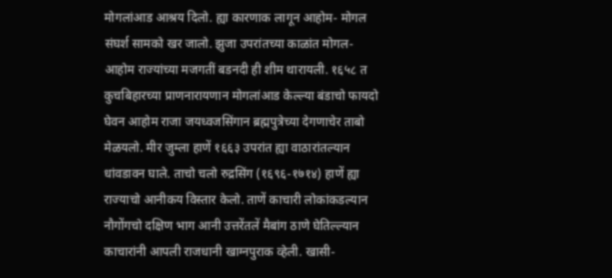मोगलांआड आश्रय दिलो. ह्या कारणाक लागून आहोम- मोगल संघर्श सामको खर जालो. झुजा उपरांतच्या काळांत मोगल-आहोम राज्यांच्या मजगतीं बडनदी ही शीम थारायली. १६५८ त कुचबिहारच्या प्राणनारायणान मोगलांआड केल्ल्या बंडाचो फायदो घेवन आहोम राजा जयध्वजसिंगान ब्रह्मपुत्रेच्या देगणाचेर ताबो मेळयलो. मीर जुम्ला हाणें १६६३ उपरांत ह्या वाठारांतल्यान धांवडावन घाले. ताचो चलो रुद्रसिंग (१६९६-१७१४) हाणें ह्या राज्याचो आनीकय विस्तार केलो. ताणें काचारी लोकांकडल्यान नौगोंगचो दक्षिण भाग आनी उत्तरेंतलें मैबांग ठाणे घेतिल्ल्यान काचारांनी आपली राजधानी खाग्नपुराक व्हेली. खासी-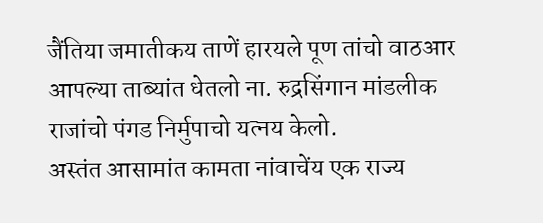जैंतिया जमातीकय ताणें हारयले पूण तांचो वाठआर आपल्या ताब्यांत धेतलो ना. रुद्रसिंगान मांडलीक राजांचो पंगड निर्मुपाचो यत्नय केलो.
अस्तंत आसामांत कामता नांवाचेंय एक राज्य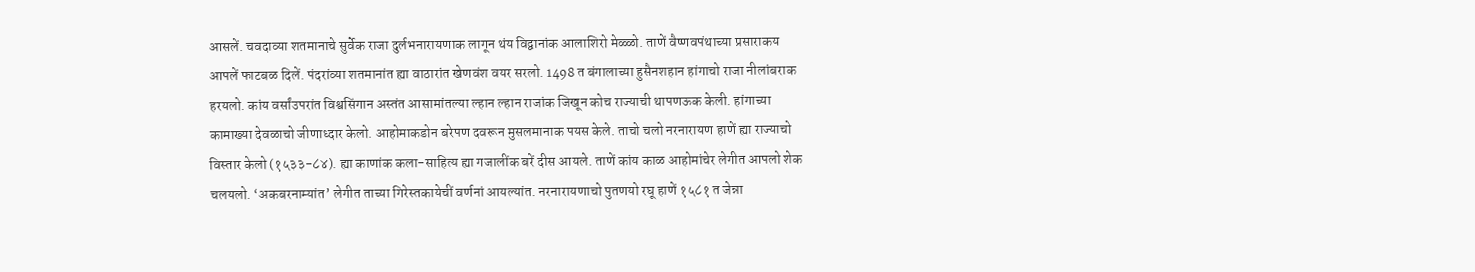आसलें. चवदाव्या शतमानाचे सुर्वेक राजा दुर्लभनारायणाक लागून थंय विद्वानांक आलाशिरो मेळ्ळो. ताणें वैष्णवपंथाच्या प्रसाराकय आपलें फाटबळ दिलें. पंदरांव्या शतमानांत ह्या वाठारांत खेणवंश वयर सरलो. 1498 त बंगालाच्या हुसैनशहान हांगाचो राजा नीलांबराक हरयलो. कांय वर्सांउपरांत विश्वसिंगान अस्तंत आसामांतल्या ल्हान ल्हान राजांक जिखून कोच राज्याची थापणऊक केली. हांगाच्या कामाख्या देवळाचो जीणाध्दार केलो. आहोमाकडोन बरेपण दवरून मुसलमानाक पयस केले. ताचो चलो नरनारायण हाणें ह्या राज्याचो विस्तार केलो (१५३३-८४). ह्या काणांक कला-साहित्य ह्या गजालींक बरें दीस आयले. ताणें कांय काळ आहोमांचेर लेगीत आपलो शेक चलयलो. ‘अकबरनाम्यांत’ लेगीत ताच्या गिरेस्तकायेचीं वर्णनां आयल्यांत. नरनारायणाचो पुतणयो रघू हाणें १५८१ त जेन्ना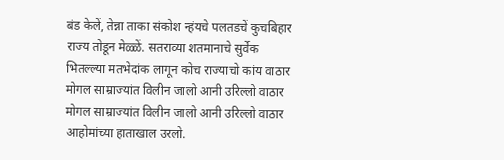बंड केलें, तेन्ना ताका संकोश न्हंयचे पलतडचें कुचबिहार राज्य तोडून मेळ्ळें. सतराव्या शतमानाचे सुर्वेक भितल्ल्या मतभेदांक लागून कोच राज्याचो कांय वाठार मोगल साम्राज्यांत विलीन जालो आनी उरिल्लो वाठार मोगल साम्राज्यांत विलीन जालो आनी उरिल्लो वाठार आहोमांच्या हाताखाल उरलो.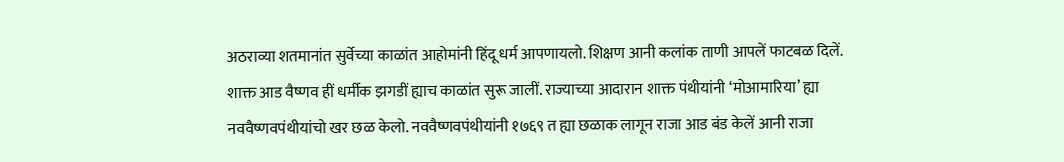अठराव्या शतमानांत सुर्वेच्या काळांत आहोमांनी हिंदू धर्म आपणायलो. शिक्षण आनी कलांक ताणी आपलें फाटबळ दिलें. शाक्त आड वैष्णव हीं धर्मीक झगडीं ह्याच काळांत सुरू जालीं. राज्याच्या आदारान शाक्त पंथीयांनी ‘मोआमारिया’ ह्या नववैष्णवपंथीयांचो खर छळ केलो. नववैष्णवपंथीयांनी १७६९ त ह्या छळाक लागून राजा आड बंड केलें आनी राजा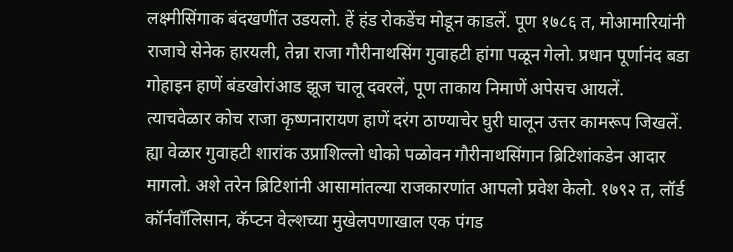लक्ष्मीसिंगाक बंदखणींत उडयलो. हें हंड रोकडेंच मोडून काडलें. पूण १७८६ त, मोआमारियांनी राजाचे सेनेक हारयली, तेन्ना राजा गौरीनाथसिंग गुवाहटी हांगा पळून गेलो. प्रधान पूर्णानंद बडा गोहाइन हाणें बंडखोरांआड झूज चालू दवरलें, पूण ताकाय निमाणें अपेसच आयलें. त्याचवेळार कोच राजा कृष्णनारायण हाणें दरंग ठाण्याचेर घुरी घालून उत्तर कामरूप जिखलें. ह्या वेळार गुवाहटी शारांक उप्राशिल्लो धोको पळोवन गौरीनाथसिंगान ब्रिटिशांकडेन आदार मागलो. अशे तरेन ब्रिटिशांनी आसामांतल्या राजकारणांत आपलो प्रवेश केलो. १७९२ त, लॉर्ड कॉर्नवॉलिसान, कॅप्टन वेल्शच्या मुखेलपणाखाल एक पंगड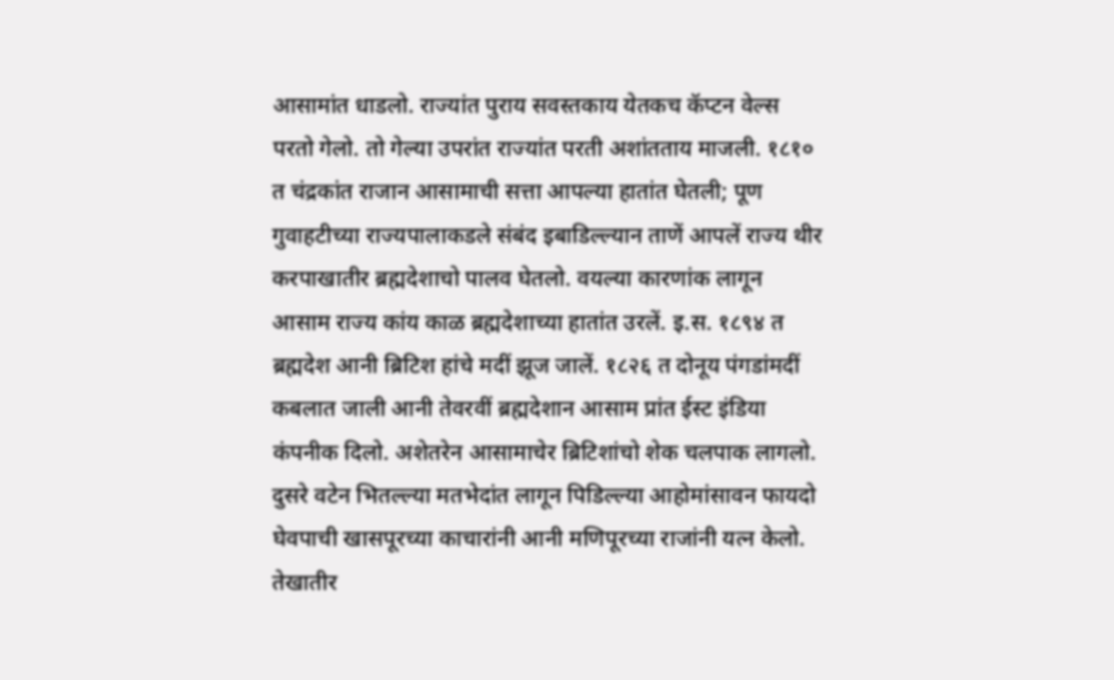आसामांत धाडलो. राज्यांत पुराय सवस्तकाय येतकच कॅप्टन वेल्स परतो गेलो. तो गेल्या उपरांत राज्यांत परती अशांतताय माजली. १८१० त चंद्रकांत राजान आसामाची सत्ता आपल्या हातांत घेतली; पूण गुवाहटीच्या राज्यपालाकडले संबंद इबाडिल्ल्यान ताणें आपलें राज्य थीर करपाखातीर ब्रह्मदेशाचो पालव घेतलो. वयल्या कारणांक लागून आसाम राज्य कांय काळ ब्रह्मदेशाच्या हातांत उरलें. इ.स. १८९४ त ब्रह्मदेश आनी ब्रिटिश हांचे मदीं झूज जालें. १८२६ त दोनूय पंगडांमदीं कबलात जाली आनी तेवरवीं ब्रह्मदेशान आसाम प्रांत ईस्ट इंडिया कंपनीक दिलो. अशेतरेन आसामाचेर ब्रिटिशांचो शेक चलपाक लागलो. दुसरे वटेन भितल्ल्या मतभेदांत लागून पिडिल्ल्या आहोमांसावन फायदो घेवपाची खासपूरच्या काचारांनी आनी मणिपूरच्या राजांनी यत्न केलो. तेखातीर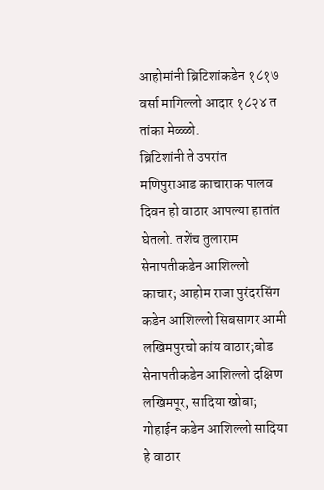आहोमांनी ब्रिटिशांकडेन १८१७ वर्सा मागिल्लो आदार १८२४ त तांका मेळ्ळो.
ब्रिटिशांनी ते उपरांत मणिपुराआड काचाराक पालव दिवन हो वाठार आपल्या हातांत घेतलो. तशेंच तुलाराम सेनापतीकडेन आशिल्लो काचार; आहोम राजा पुरंदरसिंग कडेन आशिल्लो सिबसागर आमी लखिमपुरचो कांय वाठार;बोड सेनापतीकडेन आशिल्लो दक्षिण लखिमपूर, सादिया खोबा; गोहाईन कडेन आशिल्लो सादिया हे वाठार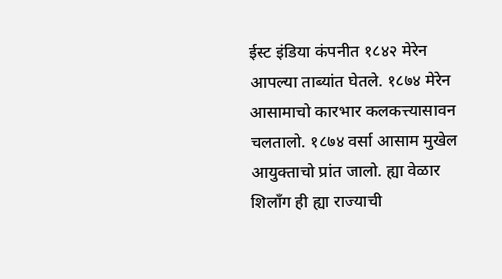ईस्ट इंडिया कंपनीत १८४२ मेरेन आपल्या ताब्यांत घेतले. १८७४ मेरेन आसामाचो कारभार कलकत्त्यासावन चलतालो. १८७४ वर्सा आसाम मुखेल आयुक्ताचो प्रांत जालो. ह्या वेळार शिलाँग ही ह्या राज्याची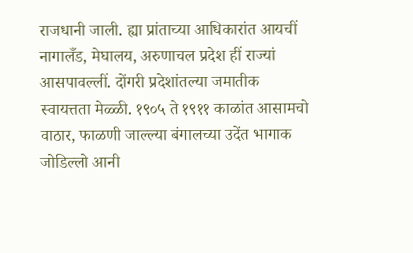राजधानी जाली. ह्या प्रांताच्या आधिकारांत आयचीं नागालँड, मेघालय, अरुणाचल प्रदेश हीं राज्यां आसपावल्लीं. दोंगरी प्रदेशांतल्या जमातीक स्वायत्तता मेळ्ळी. १९०५ ते १९११ काळांत आसामचो वाठार, फाळणी जाल्ल्या बंगालच्या उदेंत भागाक जोडिल्लो आनी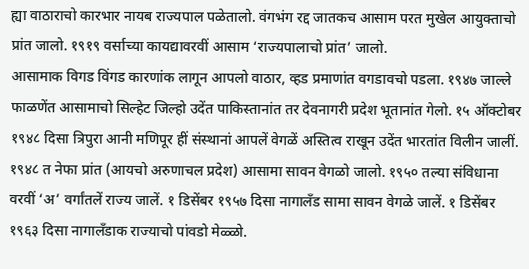ह्या वाठाराचो कारभार नायब राज्यपाल पळेतालो. वंगभंग रद्द जातकच आसाम परत मुखेल आयुक्ताचो प्रांत जालो. १९१९ वर्साच्या कायद्यावरवीं आसाम ‘राज्यपालाचो प्रांत’ जालो.
आसामाक विगड विंगड कारणांक लागून आपलो वाठार, व्हड प्रमाणांत वगडावचो पडला. १९४७ जाल्ले फाळणेंत आसामाचो सिल्हेट जिल्हो उदेंत पाकिस्तानांत तर देवनागरी प्रदेश भूतानांत गेलो. १५ ऑक्टोबर १९४८ दिसा त्रिपुरा आनी मणिपूर हीं संस्थानां आपलें वेगळें अस्तित्व राखून उदेंत भारतांत विलीन जालीं. १९४८ त नेफा प्रांत (आयचो अरुणाचल प्रदेश) आसामा सावन वेगळो जालो. १९५० तल्या संविधाना वरवीं ‘अ’ वर्गांतलें राज्य जालें. १ डिसेंबर १९५७ दिसा नागालँड सामा सावन वेगळे जालें. १ डिसेंबर १९६३ दिसा नागालँडाक राज्याचो पांवडो मेळ्ळो.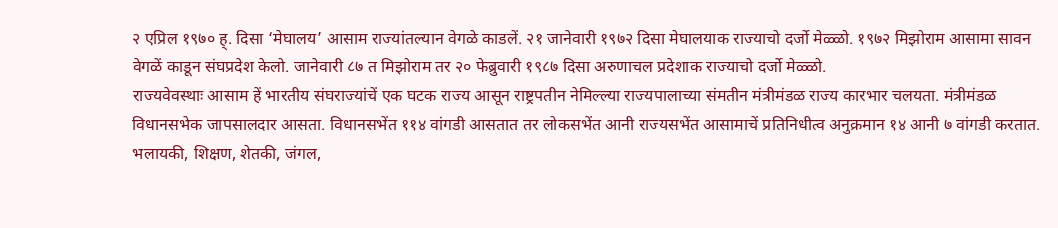२ एप्रिल १९७० ह्. दिसा ‘मेघालय’ आसाम राज्यांतल्यान वेगळे काडलें. २१ जानेवारी १९७२ दिसा मेघालयाक राज्याचो दर्जो मेळ्ळो. १९७२ मिझोराम आसामा सावन वेगळें काडून संघप्रदेश केलो. जानेवारी ८७ त मिझोराम तर २० फेब्रुवारी १९८७ दिसा अरुणाचल प्रदेशाक राज्याचो दर्जो मेळ्ळो.
राज्यवेवस्थाः आसाम हें भारतीय संघराज्यांचें एक घटक राज्य आसून राष्ट्रपतीन नेमिल्ल्या राज्यपालाच्या संमतीन मंत्रीमंडळ राज्य कारभार चलयता. मंत्रीमंडळ विधानसभेक जापसालदार आसता. विधानसभेंत ११४ वांगडी आसतात तर लोकसभेंत आनी राज्यसभेंत आसामाचें प्रतिनिधीत्व अनुक्रमान १४ आनी ७ वांगडी करतात. भलायकी, शिक्षण, शेतकी, जंगल,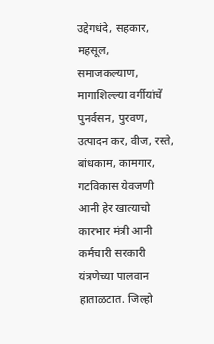उद्देगधंदे, सहकार, महसूल, समाजकल्याण, मागाशिल्ल्या वर्गीयांचें पुनर्वसन, पुरवण, उत्पादन कर, वीज, रस्ते, बांधकाम, कामगार, गटविकास येवजणी आनी हेर खात्याचो कारभार मंत्री आनी कर्मचारी सरकारी यंत्रणेच्या पालवान हाताळटात. जिल्हो